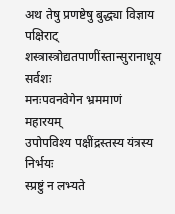अथ तेषु प्रणष्टेषु बुद्ध्या विज्ञाय पक्षिराट्
शस्त्रास्त्रोद्यतपाणींस्तान्सुरानाधूय सर्वशः
मनःपवनवेगेन भ्रममाणं महारयम्
उपोपविश्य पक्षींद्रस्तस्य यंत्रस्य निर्भयः
स्प्रष्टुं न लभ्यते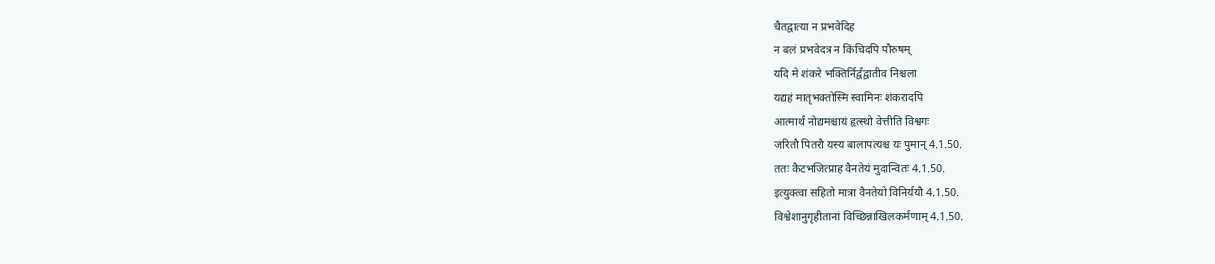चैतद्वात्या न प्रभवेदिह
न बलं प्रभवेदत्र न किंचिदपि पौरुषम्
यदि मे शंकरे भक्तिर्निर्द्वंद्वातीव निश्चला
यद्यहं मातृभक्तोस्मि स्वामिनः शंकरादपि
आत्मार्थं नोद्यमश्चायं हृत्स्थो वेत्तीति विश्वगः
जरितौ पितरौ यस्य बालापत्यश्च यः पुमान् 4.1.50.
ततः कैटभजित्प्राह वैनतेयं मुदान्वितः 4.1.50.
इत्युक्त्वा सहितो मात्रा वैनतेयो विनिर्ययौ 4.1.50.
विश्वेशानुगृहीतानां विच्छिन्नाखिलकर्मणाम् 4.1.50.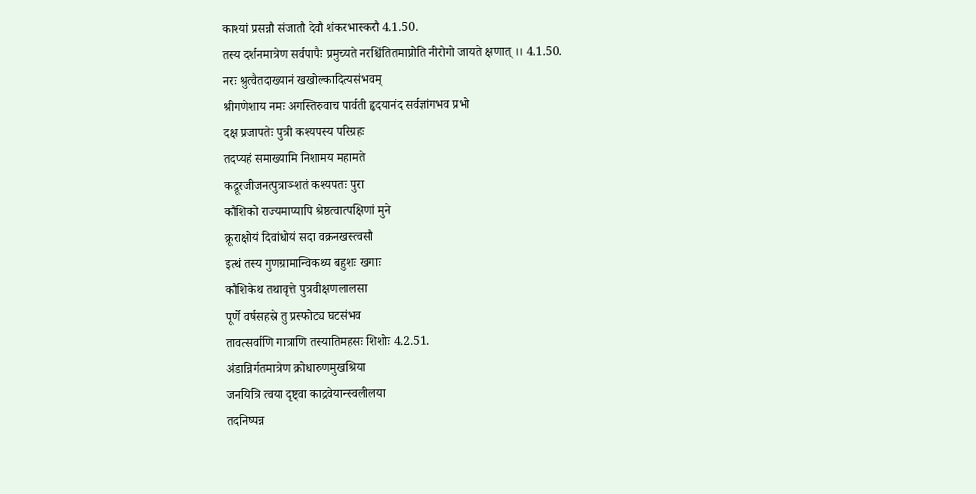काश्यां प्रसन्नौ संजातौ देवौ शंकरभास्करौ 4.1.50.
तस्य दर्शनमात्रेण सर्वपापैः प्रमुच्यते नरश्चिंतितमाप्नोति नीरोगो जायते क्षणात् ।। 4.1.50.
नरः श्रुत्वैतदाख्यानं खखोल्कादित्यसंभवम्
श्रीगणेशाय नमः अगस्तिरुवाच पार्वती हृदयानंद सर्वज्ञांगभव प्रभो
दक्ष प्रजापतेः पुत्री कश्यपस्य परिग्रहः
तदप्यहं समाख्यामि निशामय महामते
कद्रूरजीजनत्पुत्राञ्शतं कश्यपतः पुरा
कौशिको राज्यमाप्यापि श्रेष्ठत्वात्पक्षिणां मुने
क्रूराक्षोयं दिवांधोयं सदा वक्रनखस्त्वसौ
इत्थं तस्य गुणग्रामान्विकथ्य बहुशः खगाः
कौशिकेथ तथावृत्ते पुत्रवीक्षणलालसा
पूर्णे वर्षसहस्रे तु प्रस्फोट्य घटसंभव
तावत्सर्वाणि गात्राणि तस्यातिमहसः शिशोः 4.2.51.
अंडान्निर्गतमात्रेण क्रोधारुणमुखश्रिया
जनयित्रि त्वया दृष्ट्वा काद्रवेयान्स्वलीलया
तदनिष्पन्न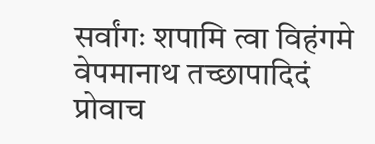सर्वांगः शपामि त्वा विहंगमे
वेपमानाथ तच्छापादिदं प्रोवाच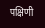पक्षिणी